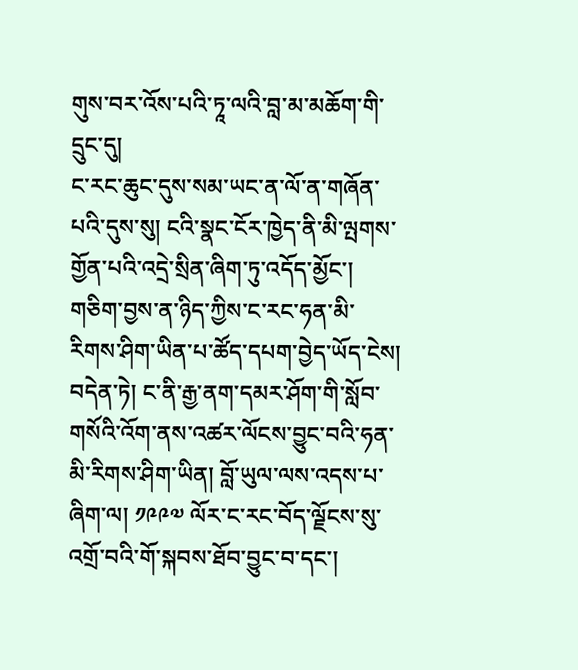གུས་བར་འོས་པའི་ཏཱ་ལའི་བླ་མ་མཆོག་གི་དྲུང་དུ།
ང་རང་ཆུང་དུས་སམ་ཡང་ན་ལོ་ན་གཞོན་པའི་དུས་སུ། ངའི་སྣང་ངོར་ཁྱེད་ནི་མི་ལྤགས་གྱོན་པའི་འདྲེ་སྲིན་ཞིག་ཏུ་འདོད་མྱོང་། གཅིག་བྱས་ན་ཉིད་ཀྱིས་ང་རང་ཧན་མི་རིགས་ཤིག་ཡིན་པ་ཚོད་དཔག་བྱེད་ཡོད་ངེས། བདེན་ཏེ། ང་ནི་རྒྱ་ནག་དམར་ཤོག་གི་སློབ་གསོའི་འོག་ནས་འཚར་ལོངས་བྱུང་བའི་ཧན་མི་རིགས་ཤིག་ཡིན། བློ་ཡུལ་ལས་འདས་པ་ཞིག་ལ། ༡༩༩༧ ལོར་ང་རང་བོད་ལྗོངས་སུ་འགྲོ་བའི་གོ་སྐབས་ཐོབ་བྱུང་བ་དང་།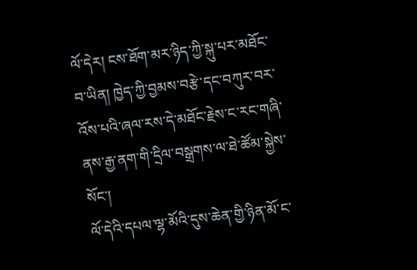ལོ་དེར། ངས་ཐོག་མར་ཉིད་ཀྱི་སྐུ་པར་མཐོང་བ་ཡིན། ཁྱེད་ཀྱི་བྱམས་བརྩེ་དང་བཀུར་བར་འོས་པའི་ཞལ་རས་དེ་མཐོང་རྗེས་ང་རང་གཞི་ནས་རྒྱ་ནག་གི་དྲིལ་བསྒྲགས་ལ་ཐེ་ཚོམ་སྐྱེས་སོང་།
ལོ་དེའི་དཔལ་ལྷ་མོའི་དུས་ཆེན་གྱི་ཉིན་མོ་ང་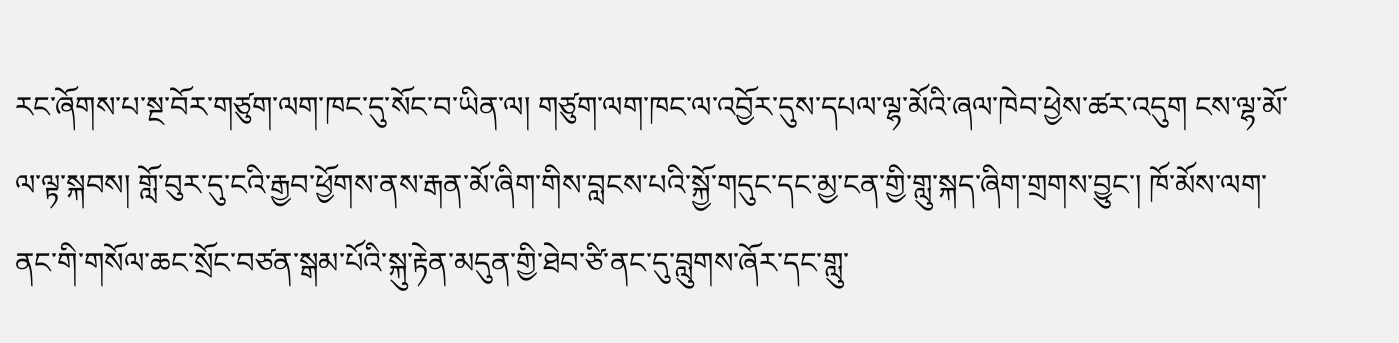རང་ཞོགས་པ་སྔ་བོར་གཙུག་ལག་ཁང་དུ་སོང་བ་ཡིན་ལ། གཙུག་ལག་ཁང་ལ་འབྱོར་དུས་དཔལ་ལྷ་མོའི་ཞལ་ཁེབ་ཕྱེས་ཚར་འདུག ངས་ལྷ་མོ་ལ་ལྟ་སྐབས། གློ་བུར་དུ་ངའི་རྒྱབ་ཕྱོགས་ནས་རྒན་མོ་ཞིག་གིས་བླངས་པའི་སྐྱོ་གདུང་དང་མྱ་ངན་གྱི་གླུ་སྐད་ཞིག་གྲགས་བྱུང་། ཁོ་མོས་ལག་ནང་གི་གསོལ་ཆང་སྲོང་བཙན་སྒམ་པོའི་སྐུ་རྟེན་མདུན་གྱི་ཐེབ་ཙི་ནང་དུ་བླུགས་ཞོར་དང་གླུ་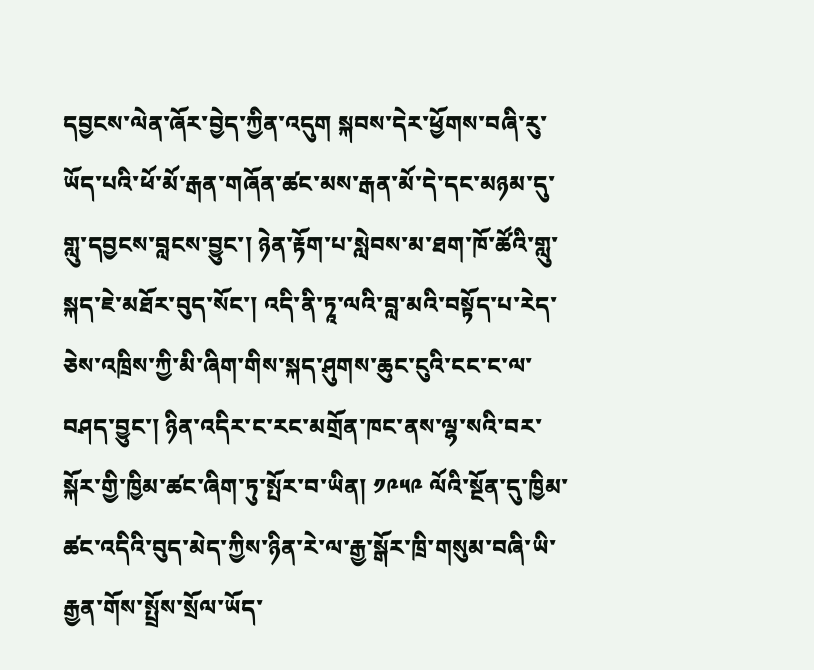དབྱངས་ལེན་ཞོར་བྱེད་ཀྱིན་འདུག སྐབས་དེར་ཕྱོགས་བཞི་རུ་ཡོད་པའི་ཕོ་མོ་རྒན་གཞོན་ཚང་མས་རྒན་མོ་དེ་དང་མཉམ་དུ་གླུ་དབྱངས་བླངས་བྱུང་། ཉེན་རྟོག་པ་སླེབས་མ་ཐག་ཁོ་ཚོའི་གླུ་སྐད་ཇེ་མཐོར་བུད་སོང་། འདི་ནི་ཏཱ་ལའི་བླ་མའི་བསྟོད་པ་རེད་ཅེས་འཁྲིས་ཀྱི་མི་ཞིག་གིས་སྐད་ཤུགས་ཆུང་ངུའི་ངང་ང་ལ་བཤད་བྱུང་། ཉིན་འདིར་ང་རང་མགྲོན་ཁང་ནས་ལྷ་སའི་བར་སྐོར་གྱི་ཁྱིམ་ཚང་ཞིག་ཏུ་སྤོར་བ་ཡིན། ༡༩༥༩ ལོའི་སྔོན་དུ་ཁྱིམ་ཚང་འདིའི་བུད་མེད་ཀྱིས་ཉིན་རེ་ལ་རྒྱ་སྒོར་ཁྲི་གསུམ་བཞི་ཡི་རྒྱན་གོས་སྤྲོས་སྲོལ་ཡོད་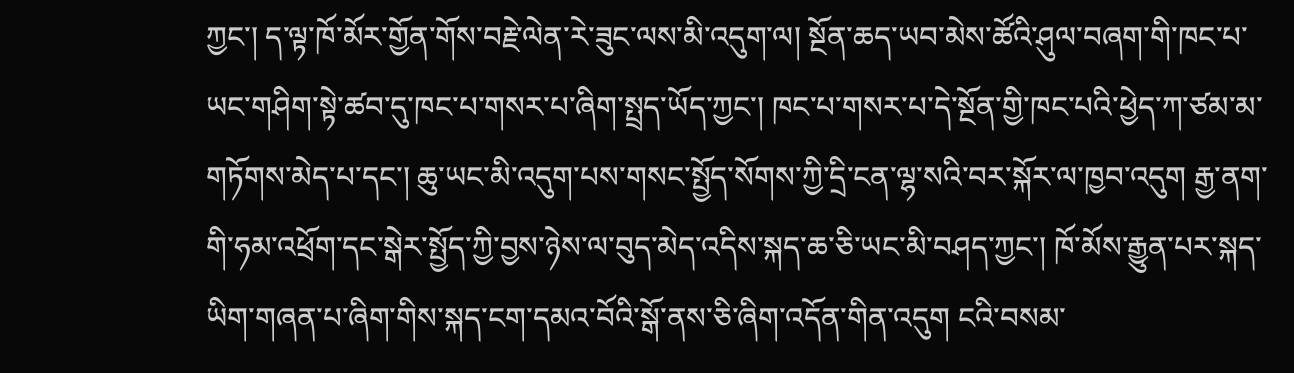ཀྱང་། ད་ལྟ་ཁོ་མོར་གྱོན་གོས་བརྗེ་ལེན་རེ་ཟུང་ལས་མི་འདུག་ལ། སྔོན་ཆད་ཡབ་མེས་ཚོའི་ཤུལ་བཞག་གི་ཁང་པ་ཡང་གཤིག་སྟེ་ཚབ་དུ་ཁང་པ་གསར་པ་ཞིག་སྤྲད་ཡོད་ཀྱང་། ཁང་པ་གསར་པ་དེ་སྔོན་གྱི་ཁང་པའི་ཕྱེད་ཀ་ཙམ་མ་གཏོགས་མེད་པ་དང་། ཆུ་ཡང་མི་འདུག་པས་གསང་སྤྱོད་སོགས་ཀྱི་དྲི་ངན་ལྷ་སའི་བར་སྐོར་ལ་ཁྱབ་འདུག རྒྱ་ནག་གི་ཧམ་འཕྲོག་དང་སྒེར་སྤྱོད་ཀྱི་བྱས་ཉེས་ལ་བུད་མེད་འདིས་སྐད་ཆ་ཅི་ཡང་མི་བཤད་ཀྱང་། ཁོ་མོས་རྒྱུན་པར་སྐད་ཡིག་གཞན་པ་ཞིག་གིས་སྐད་ངག་དམའ་བོའི་སྒོ་ནས་ཅི་ཞིག་འདོན་གིན་འདུག ངའི་བསམ་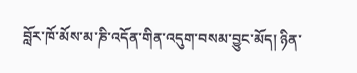བློར་ཁོ་མོས་མ་ཎི་འདོན་གིན་འདུག་བསམ་བྱུང་མོད། ཉིན་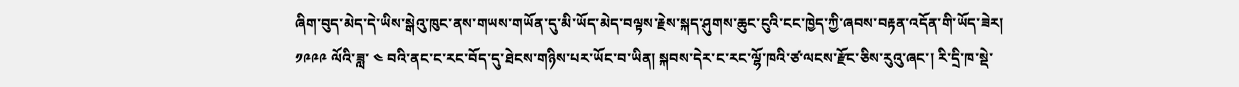ཞིག་བུད་མེད་དེ་ཡིས་སྒེའུ་ཁུང་ནས་གཡས་གཡོན་དུ་མི་ཡོད་མེད་བལྟས་རྗེས་སྐད་ཤུགས་ཆུང་ངུའི་ངང་ཁྱེད་ཀྱི་ཞབས་བརྟན་འདོན་གི་ཡོད་ཟེར།
༡༩༩༩ ལོའི་ཟླ་ ༤ བའི་ནང་ང་རང་བོད་དུ་ཐེངས་གཉིས་པར་ཡོང་བ་ཡིན། སྐབས་དེར་ང་རང་ལྷོ་ཁའི་ཙ་ལངས་རྫོང་ཅིས་རུའུ་ཞང་། རི་དྲི་ཁ་སྡེ་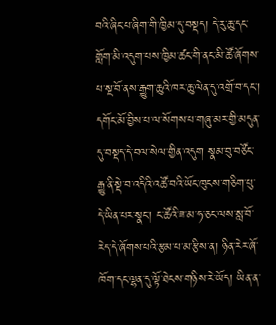བའི་ཞིང་པ་ཞིག་གི་ཁྱིམ་དུ་བསྡད། དེ་རུ་ཆུ་དང་གློག་མི་འདུག་པས་ཁྱིམ་ཚང་གི་ནང་མི་ཚོ་ཞོགས་པ་སྔ་བོ་ནས་རྒྱུག་ཆུའི་ཁར་ཆུ་ལེན་དུ་འགྲོ་བ་དང་། དགོང་མོ་བྱིས་པ་ལ་སོགས་པ་གཞུ་མར་གྱི་མདུན་དུ་བསྡད་དེ་བལ་སེལ་གྱིན་འདུག སྣམ་བུ་བཙོང་རྒྱུ་ནི་སྡེ་བ་འདིའི་འཚོ་བའི་ཡོང་ཁུངས་གཅིག་པུ་དེ་ཡིན་པར་སྣང་། ང་ཚོའི་ཟ་མ་ཧ་ཅང་ལས་སླ་བོ་རེད་དེ་ཞོགས་པའི་རྩམ་པ་མ་རྩིས་ན། ཉིན་རེར་ཞོ་ཁོག་དང་ལྷན་དུ་ལྟོ་ཐེངས་གཉིས་རེ་ཡོད། ཡིན་ན་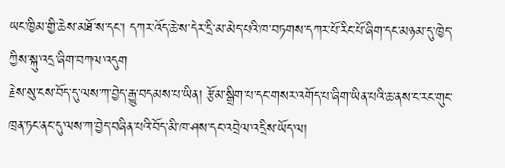ཡང་ཁྱིམ་གྱི་ཆེས་མཐོ་ས་དང་། དཀར་འོད་ཆེ་ས་དེར་དྲི་མ་མེད་པའི་ཁ་བཏགས་དཀར་པོ་རིང་པོ་ཞིག་དང་མཉམ་དུ་ཁྱེད་ཀྱིས་སྐུ་འདྲ་ཞིག་བཀལ་འདུག
རྗེས་སུ་ངས་བོད་དུ་ལས་ཀ་བྱེད་རྒྱུ་བདམས་པ་ཡིན། རྩོམ་སྒྲིག་པ་དང་གསར་འགོད་པ་ཞིག་ཡིན་པའི་ཆ་ནས་ང་རང་གུང་ཁྲན་ཏང་ནང་དུ་ལས་ཀ་བྱེད་བཞིན་པའི་བོད་མི་ཁ་ཤས་དང་འབྲེལ་འདྲིས་ཡོད་ལ།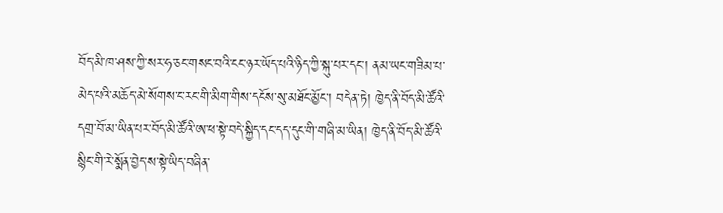བོད་མི་ཁ་ཤས་ཀྱི་སར་ཧ་ཅང་གསང་བའི་ངང་ཉར་ཡོད་པའི་ཉིད་ཀྱི་སྐུ་པར་དང་། ནམ་ཡང་གཟིམ་པ་མེད་པའི་མཆོད་མེ་སོགས་ང་རང་གི་མིག་གིས་དངོས་སུ་མཐོང་མྱོང་། བདེན་ཏེ། ཁྱེད་ནི་བོད་མི་ཚོའི་དགྲ་བོ་མ་ཡིན་པར་བོད་མི་ཚོའི་ཨ་ཕ་སྟེ་བདེ་སྐྱིད་དང་དད་དུང་གི་གཞི་མ་ཡིན། ཁྱེད་ནི་བོད་མི་ཚོའི་སྙིང་གི་རེ་སྨོན་བྱེད་ས་སྟེ་ཡིད་བཞིན་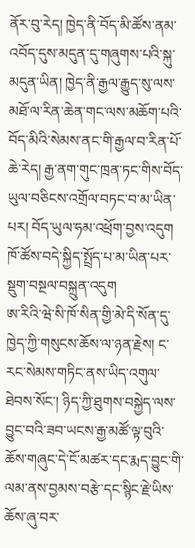ནོར་བུ་རེད། ཁྱེད་ནི་བོད་མི་ཚོས་ནམ་འབོད་དུས་མདུན་དུ་གཞུགས་པའི་སྐུ་མདུན་ཡིན། ཁྱེད་ནི་རྒྱལ་རྒྱུད་སུ་ལས་མཐོ་ལ་རིན་ཆེན་གང་ལས་མཆོག་པའི་བོད་མིའི་སེམས་ནང་གི་རྒྱལ་བ་རིན་པོ་ཆེ་རེད། རྒྱ་ནག་གུང་ཁྲན་ཏང་གིས་བོད་ཡུལ་བཅིངས་འགྲོལ་བཏང་བ་མ་ཡིན་པར། བོད་ཡུལ་ཧམ་འཕྲོག་བྱས་འདུག ཁོ་ཚོས་བདེ་སྐྱིད་སྤྲོད་པ་མ་ཡིན་པར་སྡུག་བསྔལ་བསྐྲུན་འདུག
ཨ་རིའི་ཝེ་སི་ཁོ་སིན་གྱི་མེ་དི་སོན་དུ་ཁྱེད་ཀྱི་གསུངས་ཆོས་ལ་ཉན་རྗེས། ང་རང་སེམས་གཏིང་ནས་ཡིད་འགུལ་ཐེབས་སོང་། ཉིད་ཀྱི་ཐུགས་བསྐྱེད་ལས་བྱུང་བའི་ཟབ་ཡངས་རྒྱ་མཚོ་ལྟ་བུའི་ཆོས་གཞུང་དེ་ངོ་མཚར་དང་རྨད་བྱུང་གི་ལམ་ནས་བྱམས་བརྩེ་དང་སྙིང་རྗེ་ཡིས་ཆོས་ཞུ་བར་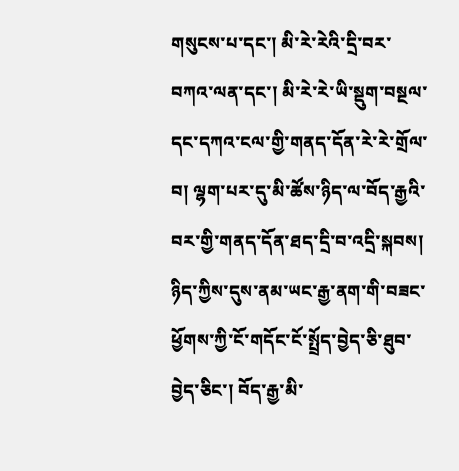གསུངས་པ་དང་། མི་རེ་རེའི་དྲི་བར་བཀའ་ལན་དང་། མི་རེ་རེ་ཡི་སྡུག་བསྔལ་དང་དཀའ་ངལ་གྱི་གནད་དོན་རེ་རེ་གྲོལ་བ། ལྷག་པར་དུ་མི་ཚོས་ཉིད་ལ་བོད་རྒྱའི་བར་གྱི་གནད་དོན་ཐད་དྲི་བ་འདྲི་སྐབས། ཉིད་ཀྱིས་དུས་ནམ་ཡང་རྒྱ་ནག་གི་བཟང་ཕྱོགས་ཀྱི་ངོ་གདོང་ངོ་སྤྲོད་བྱེད་ཅི་ཐུབ་བྱེད་ཅིང་། བོད་རྒྱ་མི་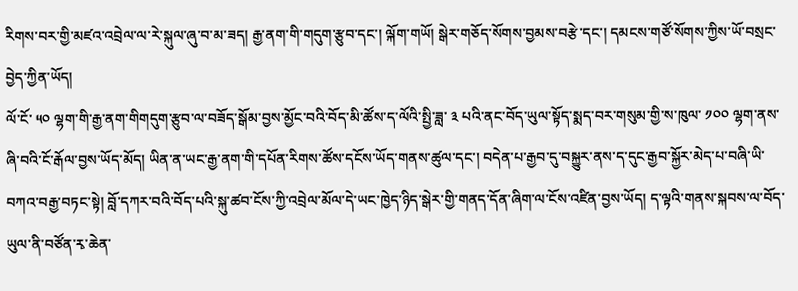རིགས་བར་གྱི་མཛའ་འབྲེལ་ལ་རེ་སྐུལ་ཞུ་བ་མ་ཟད། རྒྱ་ནག་གི་གདུག་རྩུབ་དང་། ལྐོག་གཡོ། སྒེར་གཅོད་སོགས་བྱམས་བརྩེ་དང་། དམངས་གཙོ་སོགས་ཀྱིས་ཡོ་བསྲང་བྱེད་ཀྱིན་ཡོད།
ལོ་ངོ་ ༥༠ ལྷག་གི་རྒྱ་ནག་གིགདུག་རྩུབ་ལ་བཟོད་སྒོམ་བྱས་མྱོང་བའི་བོད་མི་ཚོས་ད་ལོའི་སྤྱི་ཟླ་ ༣ པའི་ནང་བོད་ཡུལ་སྟོད་སྨད་བར་གསུམ་གྱི་ས་ཁུལ་ ༡༠༠ ལྷག་ནས་ཞི་བའི་ངོ་རྒོལ་བྱས་ཡོད་མོད། ཡིན་ན་ཡང་རྒྱ་ནག་གི་དཔོན་རིགས་ཚོས་དངོས་ཡོད་གནས་ཚུལ་དང་། བདེན་པ་རྒྱབ་དུ་བསྐྱུར་ནས་ད་དུང་རྒྱབ་སྐྱོར་མེད་པ་བཞི་ཡི་བཀའ་བརྒྱ་བཏང་སྟེ། བློ་དཀར་བའི་བོད་པའི་སྐུ་ཚབ་ངོས་ཀྱི་འབྲེལ་མོལ་དེ་ཡང་ཁྱེད་ཉིད་སྒེར་གྱི་གནད་དོན་ཞིག་ལ་ངོས་འཛིན་བྱས་ཡོད། ད་ལྟའི་གནས་སྐབས་ལ་བོད་ཡུལ་ནི་བཙོན་རྭ་ཆེན་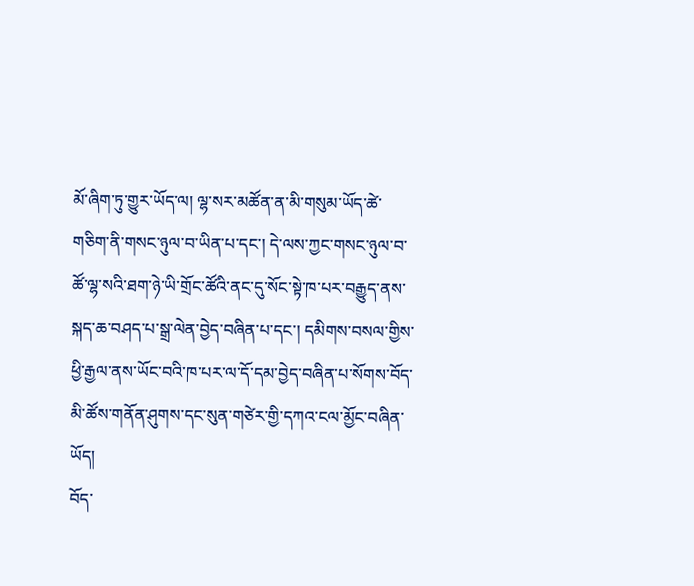མོ་ཞིག་ཏུ་གྱུར་ཡོད་ལ། ལྷ་སར་མཚོན་ན་མི་གསུམ་ཡོད་ཚེ་གཅིག་ནི་གསང་ཉུལ་བ་ཡིན་པ་དང་། དེ་ལས་ཀྱང་གསང་ཉུལ་བ་ཚོ་ལྷ་སའི་ཐག་ཉེ་ཡི་གྲོང་ཚོའི་ནང་དུ་སོང་སྟེ་ཁ་པར་བརྒྱུད་ནས་སྐད་ཆ་བཤད་པ་སྒྲ་ལེན་བྱེད་བཞིན་པ་དང་། དམིགས་བསལ་གྱིས་ཕྱི་རྒྱལ་ནས་ཡོང་བའི་ཁ་པར་ལ་དོ་དམ་བྱེད་བཞིན་པ་སོགས་བོད་མི་ཚོས་གནོན་ཤུགས་དང་སུན་གཙེར་གྱི་དཀའ་ངལ་མྱོང་བཞིན་ཡོད།
བོད་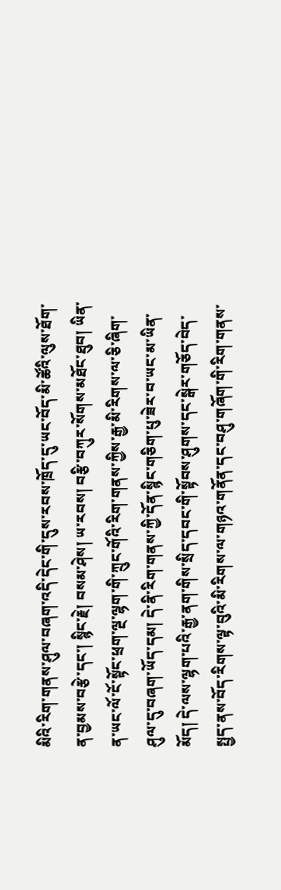མིའི་རིག་གནས་ཤུལ་བཞག་འདི་དེང་གི་དུས་རབས་ཁྲོད་དུ་ཡང་བོད་མི་ཚོའི་ལུས་ཐོག་ན་བྱམས་བརྩེ་དང་། སྙིང་རྗེ། བསམ་ཤེས། ཡ་རབས། བརྩི་བཀུར་སོགས་མཐོང་ཐུབ། ཡིན་ན་ཡང་ལོ་ངོ་སྟོང་ཕྲག་ལྔ་ལྷག་གི་ཀྲུང་གོའི་རིག་གནས་ཀྱིས་རྒྱ་མི་རིགས་ལ་ཅི་ཞིག་ཤུལ་དུ་བཞག་ཡོད་དམ། དེ་ནི་རིག་གནས་ཀྱི་དོན་སྙིང་གཅིག་པུ་ཟེར་བ་ཡང་མ་ཡིན་མོད། དེ་ལས་ལྷག་པའི་རྒྱ་ནག་གིས་སྲིད་དབང་གི་སྟོབས་ཤུགས་དང་སྒེར་གཅོད་བེད་སྤྱད་ནས་བོད་རིགས་ལྟ་བུའི་མི་རིགས་ལ་གཉའ་གནོན་དང་བཤུ་གཞོག་གི་རིག་གནས་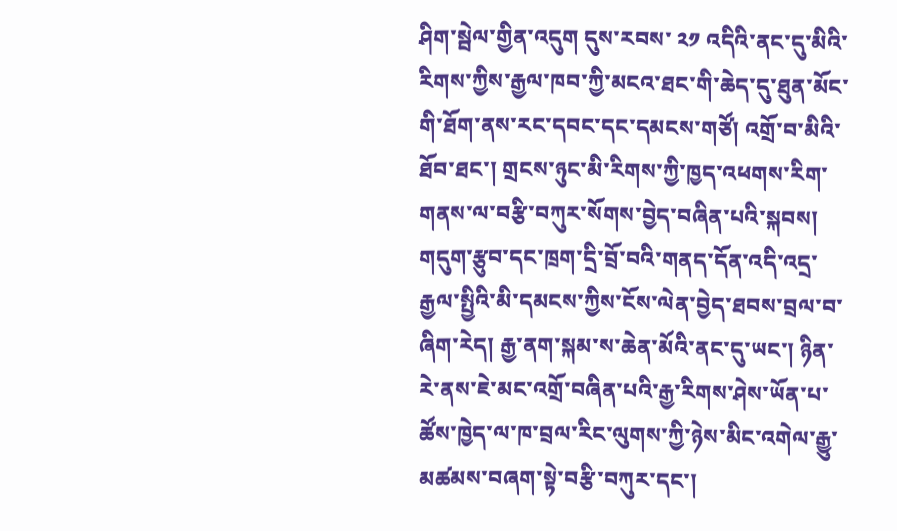ཤིག་སྦེལ་གྱིན་འདུག དུས་རབས་ ༢༡ འདིའི་ནང་དུ་མིའི་རིགས་ཀྱིས་རྒྱལ་ཁབ་ཀྱི་མངའ་ཐང་གི་ཆེད་དུ་ཐུན་མོང་གི་ཐོག་ནས་རང་དབང་དང་དམངས་གཙོ། འགྲོ་བ་མིའི་ཐོབ་ཐང་། གྲངས་ཉུང་མི་རིགས་ཀྱི་ཁྱད་འཕགས་རིག་གནས་ལ་བརྩི་བཀུར་སོགས་བྱེད་བཞིན་པའི་སྐབས། གདུག་རྩུབ་དང་ཁྲག་དྲི་བྲོ་བའི་གནད་དོན་འདི་འདྲ་རྒྱལ་སྤྱིའི་མི་དམངས་ཀྱིས་ངོས་ལེན་བྱེད་ཐབས་བྲལ་བ་ཞིག་རེད། རྒྱ་ནག་སྐམ་ས་ཆེན་མོའི་ནང་དུ་ཡང་། ཉིན་རེ་ནས་ཇེ་མང་འགྲོ་བཞིན་པའི་རྒྱ་རིགས་ཤེས་ཡོན་པ་ཚོས་ཁྱེད་ལ་ཁ་བྲལ་རིང་ལུགས་ཀྱི་ཉེས་མིང་འགེལ་རྒྱུ་མཚམས་བཞག་སྟེ་བརྩི་བཀུར་དང་།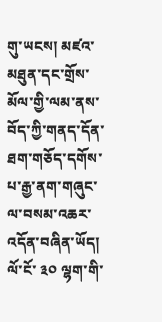གུ་ཡངས། མཛའ་མཐུན་དང་གྲོས་མོལ་གྱི་ལམ་ནས་བོད་ཀྱི་གནད་དོན་ཐག་གཅོད་དགོས་པ་རྒྱ་ནག་གཞུང་ལ་བསམ་འཆར་འདོན་བཞིན་ཡོད།
ལོ་ངོ་ ༣༠ ལྷག་གི་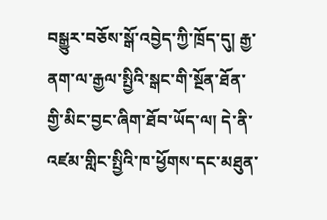བསྒྱུར་བཅོས་སྒོ་འབྱེད་ཀྱི་ཁྲོད་དུ། རྒྱ་ནག་ལ་རྒྱལ་སྤྱིའི་སྒང་གི་སྔོན་ཐོན་གྱི་མིང་བྱང་ཞིག་ཐོབ་ཡོད་ལ། དེ་ནི་འཛམ་གླིང་སྤྱིའི་ཁ་ཕྱོགས་དང་མཐུན་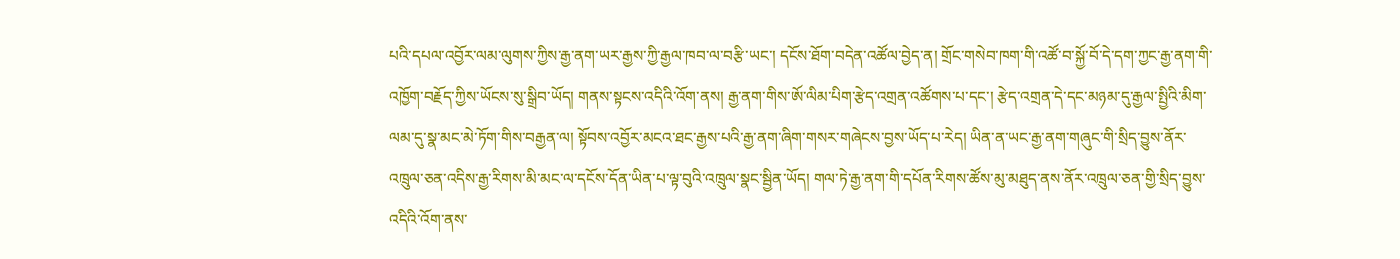པའི་དཔལ་འབྱོར་ལམ་ལུགས་ཀྱིས་རྒྱ་ནག་ཡར་རྒྱས་ཀྱི་རྒྱལ་ཁབ་ལ་བརྩི་ཡང་། དངོས་ཐོག་བདེན་འཚོལ་བྱེད་ན། གྲོང་གསེབ་ཁག་གི་འཚོ་བ་སྐྱོ་བོ་དེ་དག་ཀྱང་རྒྱ་ནག་གི་འཁྱོག་བརྗོད་ཀྱིས་ཡོངས་སུ་སྒྲིབ་ཡོད། གནས་སྟངས་འདིའི་འོག་ནས། རྒྱ་ནག་གིས་ཨོ་ལིམ་པིག་རྩེད་འགྲན་འཚོགས་པ་དང་། རྩེད་འགྲན་དེ་དང་མཉམ་དུ་རྒྱལ་སྤྱིའི་མིག་ལམ་དུ་སྣ་མང་མེ་ཏོག་གིས་བརྒྱན་ལ། སྟོབས་འབྱོར་མངའ་ཐང་རྒྱས་པའི་རྒྱ་ནག་ཞིག་གསར་གཞེངས་བྱས་ཡོད་པ་རེད། ཡིན་ན་ཡང་རྒྱ་ནག་གཞུང་གི་སྲིད་བྱུས་ནོར་འཁྲུལ་ཅན་འདིས་རྒྱ་རིགས་མི་མང་ལ་དངོས་དོན་ཡིན་པ་ལྟ་བུའི་འཁྲུལ་སྣང་སྦྱིན་ཡོད། གལ་ཏེ་རྒྱ་ནག་གི་དཔོན་རིགས་ཚོས་མུ་མཐུད་ནས་ནོར་འཁྲུལ་ཅན་གྱི་སྲིད་བྱུས་འདིའི་འོག་ནས་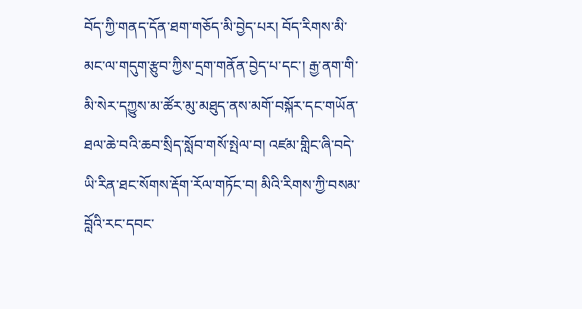བོད་ཀྱི་གནད་དོན་ཐག་གཅོད་མི་བྱེད་པར། བོད་རིགས་མི་མང་ལ་གདུག་རྩུབ་ཀྱིས་དྲག་གནོན་བྱེད་པ་དང་། རྒྱ་ནག་གི་མི་སེར་དཀྱུས་མ་ཚོར་མུ་མཐུད་ནས་མགོ་བསྐོར་དང་གཡོན་ཐལ་ཆེ་བའི་ཆབ་སྲིད་སློབ་གསོ་སྤེལ་བ། འཛམ་གླིང་ཞི་བདེ་ཡི་རིན་ཐང་སོགས་རྡོག་རོལ་གཏོང་བ། མིའི་རིགས་ཀྱི་བསམ་བློའི་རང་དབང་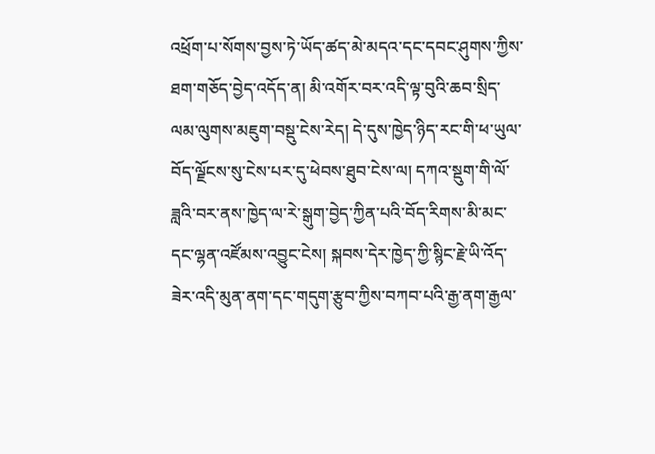འཕྲོག་པ་སོགས་བྱས་ཏེ་ཡོད་ཚད་མེ་མདའ་དང་དབང་ཤུགས་ཀྱིས་ཐག་གཅོད་བྱེད་འདོད་ན། མི་འགོར་བར་འདི་ལྟ་བུའི་ཆབ་སྲིད་ལམ་ལུགས་མཇུག་བསྡུ་ངེས་རེད། དེ་དུས་ཁྱེད་ཉིད་རང་གི་ཕ་ཡུལ་བོད་ལྗོངས་སུ་ངེས་པར་དུ་ཕེབས་ཐུབ་ངེས་ལ། དཀའ་སྡུག་གི་ལོ་ཟླའི་བར་ནས་ཁྱེད་ལ་རེ་སྒུག་བྱེད་ཀྱིན་པའི་བོད་རིགས་མི་མང་དང་ལྷན་འཛོམས་འབྱུང་ངེས། སྐབས་དེར་ཁྱེད་ཀྱི་སྙིང་རྗེ་ཡི་འོད་ཟེར་འདི་མུན་ནག་དང་གདུག་རྩུབ་ཀྱིས་བཀབ་པའི་རྒྱ་ནག་རྒྱལ་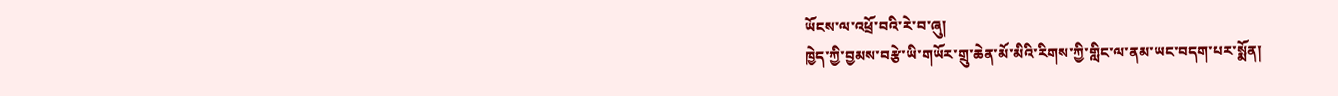ཡོངས་ལ་འཕྲོ་བའི་རེ་བ་ཞུ།
ཁྱེད་ཀྱི་བྱམས་བརྩེ་ཡི་གཡོར་གྲུ་ཆེན་མོ་མིའི་རིགས་ཀྱི་གླིང་ལ་ནམ་ཡང་བདག་པར་སྨོན།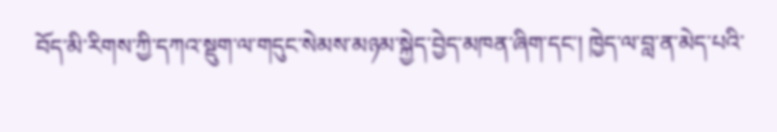བོད་མི་རིགས་ཀྱི་དཀའ་སྡུག་ལ་གདུང་སེམས་མཉམ་སྐྱེད་བྱེད་མཁན་ཞིག་དང་། ཁྱེད་ལ་བླ་ན་མེད་པའི་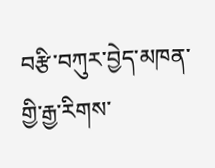བརྩི་བཀུར་བྱེད་མཁན་གྱི་རྒྱ་རིགས་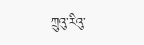ཀྲུའུ་རིའུ་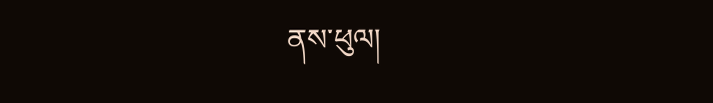ནས་ཕུལ།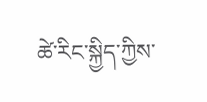ཚེ་རིང་སྐྱིད་ཀྱིས་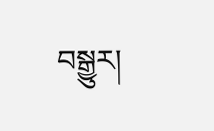བསྒྱུར།